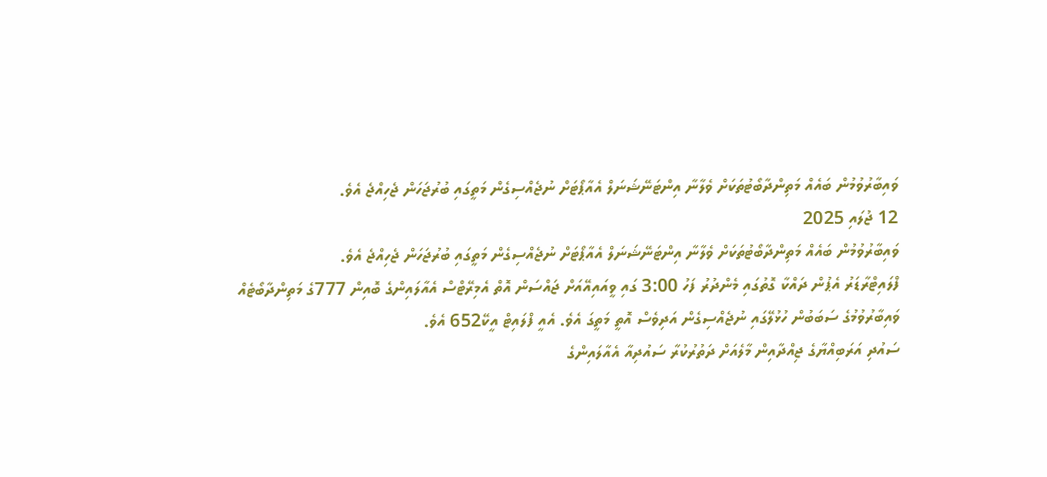ވައިބާރުވުމުން ބައެއް މަތިންދާބޯޓުތަކަށް ވެލާނާ އިންޓަނޭޝަނަލް އެއާޕޯޓަށް ނުޖެއްސިގެން މަތީގައި ބުރުޖަހަން ޖެހިއްޖެ އެވެ.
12 ޖުލައި 2025
ވައިބާރުވުމުން ބައެއް މަތިންދާބޯޓުތަކަށް ވެލާނާ އިންޓަނޭޝަނަލް އެއާޕޯޓަށް ނުޖެއްސިގެން މަތީގައި ބުރުޖަހަން ޖެހިއްޖެ އެވެ.
ފްލައިޓްރާޑަރު އެޕުން ދައްކާ ގޮތުގައި މެންދުރު ފަހު 3:00 ގައި ވީއައިއޭއަށް ޖައްސަން އޮތް އެމިރޭޓްސް އެއާލައިންގެ ބޮއިން 777ގެ މަތިންދާބޯޓެއް ވައިބާރުވުމުގެ ސަބަބުން ހުޅުލޭގައި ނުޖެއްސިގެން އަދިވެސް އޮތީ މަތީގަ އެވެ. އެއީ ފްލައިޓް އީކޭ652 އެވެ.
ސައުދި އަރަބިއްޔާގެ ޖިއްދާއިން މާލެއަށް ދަތުރުކުރާ ސައުދިއާ އެއާލައިންގެ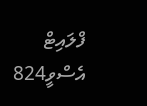ފްލައިޓް އެސްވީ824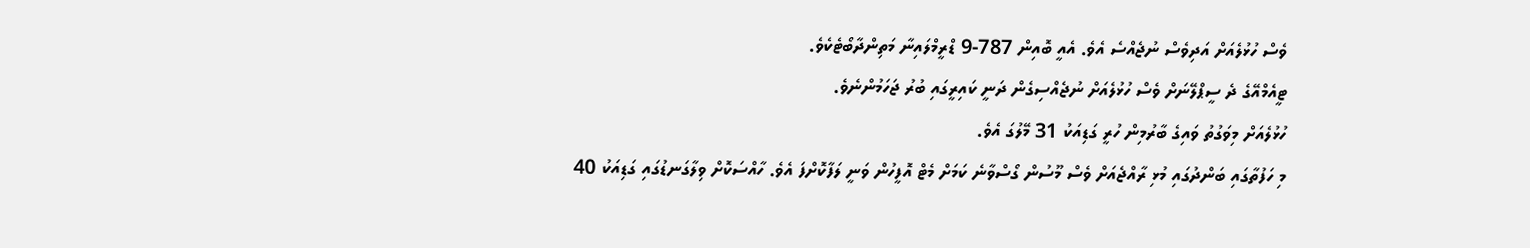ވެސް ހުޅުލެއަށް އަދިވެސް ނުޖެއްސެ އެވެ. އެއީ ބޮއިން 787-9 ޑްރީމްލައިނާ މަތިންދާބޯޓެކެވެ.
ޓީއެމްއޭގެ ދެ ސީޕްލޭނަށް ވެސް ހުޅުލެއަށް ނުޖެއްސިގެން ދަނީ ކައިރީގައި ބުރު ޖަހަމުންނެވެ.
ހުޅުލެއަށް މިވަގުތު ވައިގެ ބާރުމިން ހުރީ ގަޑިއަކު 31 މޭލުގަ އެވެ.
މި ހަފުތާގައި ބަންދުގައި މުޅި ރާއްޖެއަށް ވެސް މޫސުން ގޯސްވާނެ ކަމަށް މެޓް އޮފީހުން ވަނީ ލަފާކޮށްފަ އެވެ. ހާއްސަކޮށް ވިލާގަނޑުގައި ގަޑިއަކު 40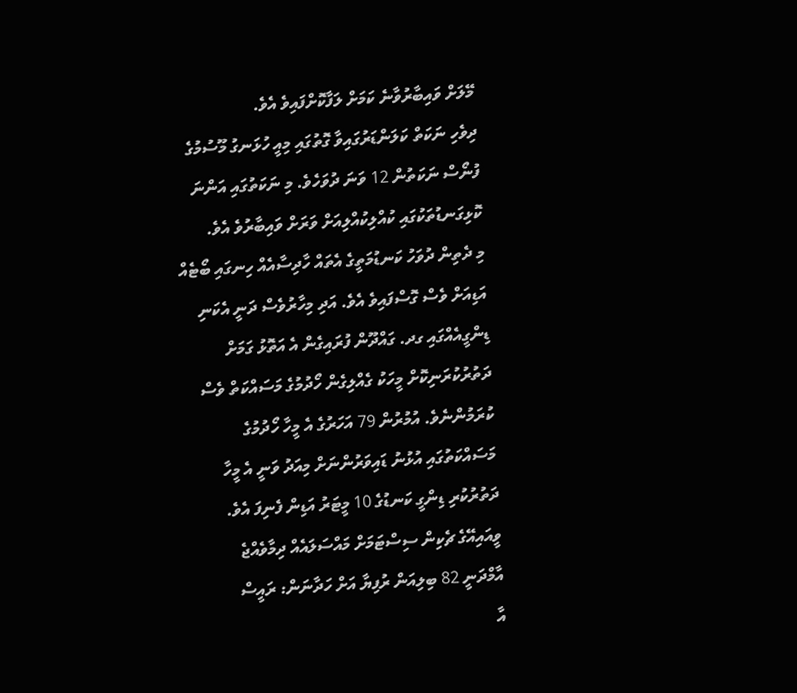މޭލަށް ވައިބާރުވާނެ ކަމަށް ލަފާކޮށްފައިވެ އެވެ.
ދިވެހި ނަކަތް ކަލަންޑަރުގައިވާ ގޮތުގައި މިއީ ހުޅަނގު މޫސުމުގެ ފުނޯސް ނަކަތުން 12 ވަނަ ދުވަހެވެ. މި ނަކަތުގައި އަންނަ ކޮޅިގަނޑުތަކުގައި ކުއްލިކުއްލިއަށް ވަރަށް ވައިބާރުވެ އެވެ.
މި ދެތިން ދުވަހު ކަނޑުމަތީގެ އެތައް ހާދިސާއެއް ހިނގައި ބޯޓެއް އަޑިއަށް ވެސް ގޮސްފައިވެ އެވެ. އަދި މިހާރުވެސް ދަނީ އެކަނި ޑިންގީއެއްގައި ގދ. ގައްދޫން ފުރައިގެން އެ އަތޮޅު ގަމަށް ދަތުރުކުރަނިކޮށް މީހަކު ގެއްލިގެން ހޯދުމުގެ މަސައްކަތް ވެސް ކުރަމުންނެވެ. އުމުރުން 79 އަހަރުގެ އެ މީހާ ހޯދުމުގެ މަސައްކަތުގައި އުޅުނު ޑައިވަރުންނަށް މިއަދު ވަނީ އެ މީހާ ދަތުރުކުރި ޑިންގީ ކަނޑުގެ 10 މީޓަރު އަޑިން ފެނިފަ އެވެ.
ވީއައިއޭގެ ޗެކިން ސިސްޓަމަށް މައްސަލައެއް ދިމާވެއްޖެ
އާމްދަނީ 82 ބިލިއަން ރުފިޔާ އަށް ހަދާނަން: ރައީސް
އާ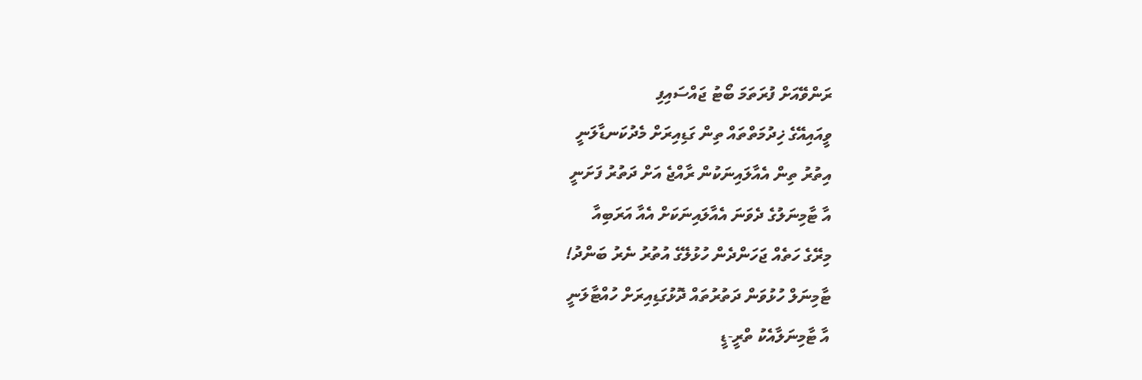ރަންވޭއަށް ފުރަތަމަ ބޯޓު ޖައްސައިފި
ވީއައިއޭގެ ޚިދުމަތްތައް ތިން ގަޑިއިރަށް މެދުކަނޑާލަނީ
އިތުރު ތިން އެއާލައިނަކުން ރާއްޖެ އަށް ދަތުރު ފަށަނީ
އާ ޓާމިނަލުގެ ދެވަނަ އެއާލައިނަކަށް އެއާ އަރަބިއާ
މިރޭގެ ހަތެއް ޖަހަންދެން ހުޅުލޭގެ އުތުރު ނެރު ބަންދު!
ޓާމިނަލް ހުޅުވަން ދަތުރުތައް ދޮޅުގަޑިއިރަށް ހުއްޓާލަނީ
އާ ޓާމިނަލާއެކު ތްރީ-ޑީ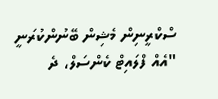ސްކްރީނިން މެޝިން ބޭނުންކުރަނީ
"އެއް ފްލައިޓް ކެންސަލް، ދެ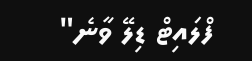ފްލައިޓް ޑިލޭ ވާނެ"